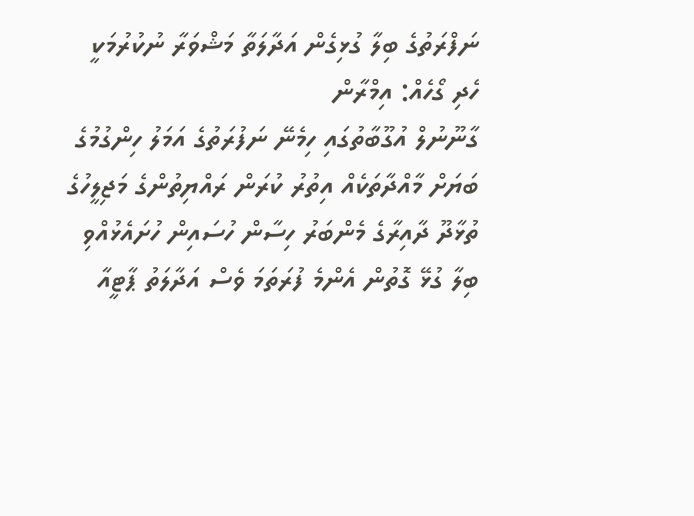ނަފްރަތުގެ ބިލާ ގުޅިގެން އަދާލަތާ މަޝްވަރާ ނުކުރުމަކީ ހެދި ގޯހެއް: އިމްރާން
ގާނޫނުލް އުގޫބާތުގައި ހިމެނޭ ނަފުރަތުގެ އަމަލު ހިންގުމުގެ ބަޔަށް މާއްދާތަކެއް އިތުރު ކުރަން ރައްޔިތުންގެ މަޖިލީހުގެ ތުޅާދޫ ދާއިރާގެ މެންބަރު ހިސާން ހުސައިން ހުށައެޅުއްވި ބިލާ ގުޅޭ ގޮތުން އެންމެ ފުރަތަމަ ވެސް އަދާލަތު ޕާޓީއާ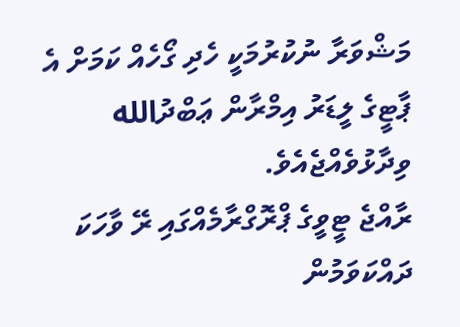މަޝްވަރާ ނުކުރުމަކީ ހެދި ގޯހެއް ކަމަށް އެ ޕާޓީގެ ލީޑަރު އިމްރާން ޢަބްދުالله ވިދާޅުވެއްޖެއެވެ.
ރާއްޖެ ޓީވީގެ ޕްރޮގްރާމެއްގައި ރޭ ވާހަކަ ދައްކަވަމުން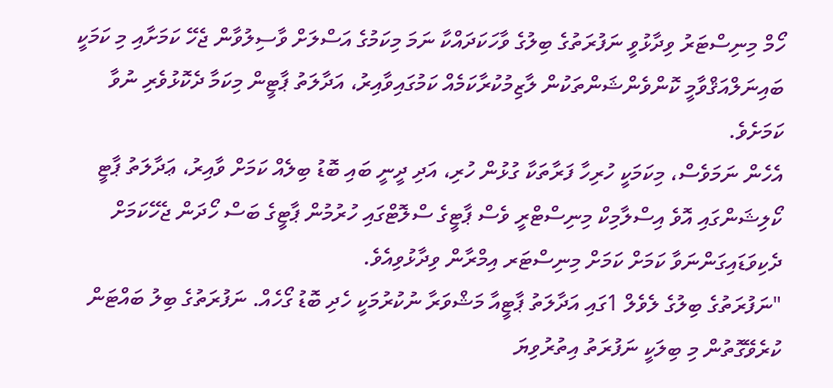ހޯމް މިނިސްޓަރު ވިދާޅުވީ ނަފުރަތުގެ ބިލުގެ ވާހަކަދައްކާ ނަމަ މިކަމުގެ އަސްލަށް ވާސިލުވާން ޖެހޭ ކަމަށާއި މި ކަމަކީ ބައިނަލްއަޤްވާމީ ކޮންވެންޝަންތަކުން ލާޒިމުކުރާކަމެއް ކަމުގައިވާއިރު، އަދާލަތު ޕާޓީން މިކަމާ ދެކޮޅުވެރި ނުވާ ކަމަށެވެ.
އެހެން ނަމަވެސް، މިކަމަކީ ހުރިހާ ފަރާތަކާ ގުޅުން ހުރި، އަދި ދީނީ ބައި ބޮޑު ބިލެއް ކަމަށް ވާއިރު، ޢަދާލަތު ޕާޓީ ކޯލިޝަންގައި އޮވެ އިސްލާމިކް މިނިސްޓްރީ ވެސް ޕާޓީގެ ސްލޮޓްގައި ހުރުމުން ޕާޓީގެ ބަސް ހޯދަން ޖެހޭކަމަށް ދެކިވަޑައިގަންނަވާ ކަމަށް ކަމަށް މިނިސްޓަރ އިމްރާން ވިދާޅުވިއެވެ.
"ނަފުރަތުގެ ބިލުގެ ލެވެލް 1ގައި އަދާލަތު ޕާޓީއާ މަޝްވަރާ ނުކުރުމަކީ ހެދި ބޮޑު ގޯހެއް. ނަފުރަތުގެ ބިލު ބައްޓަން ކުރެވޭގޮތުން މި ބިލަކީ ނަފުރަތު އިތުރުވިޔަ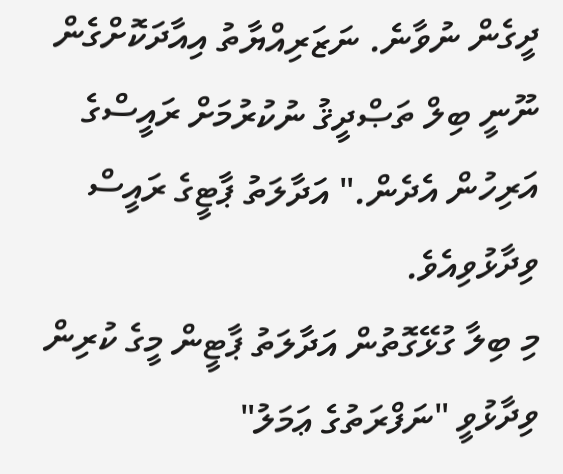ދީގެން ނުވާނެ. ނަޒަރިއްޔާތު އިއާދަކޮށްގެން ނޫނީ ބިލް ތަޞްދީޤު ނުކުރުމަށް ރައީސްގެ އަރިހުން އެދެން." އަދާލަތު ޕާޓީގެ ރައީސް ވިދާޅުވިއެވެ.
މި ބިލާ ގުޅޭގޮތުން އަދާލަތު ޕާޓީން މީގެ ކުރިން ވިދާޅުވީ "ނަފްރަތުގެ ޢަމަލު"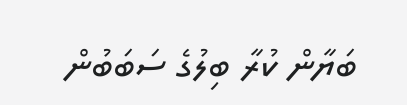ބަޔާން ކުރާ ބިލުގެ ސަބަބުން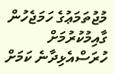މުޖުތަމަޢުގެ ހަމަޖެހުން ގާއިމުކުރުމަށް ހުރަސްއެޅިދާނެ ކަމަށް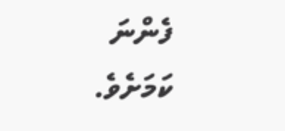ފެންނަ ކަމަށެވެ.